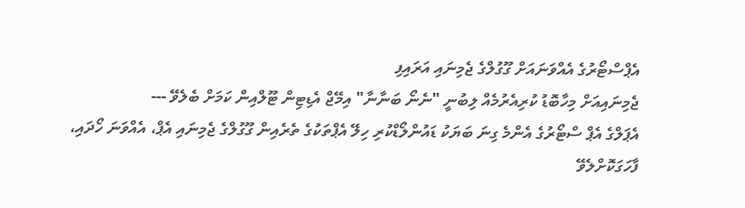އެޕްސްޓޯރުގެ އެއްވަނައަށް ގޫގުލްގެ ޖެމިނައި އަރައިފި
ޖެމިނައިއަށް މިހާބޮޑު ކުރިއެރުމެއް ލިބުނީ "ނެނޯ ބަނާނާ" އިމޭޖް އެޑިޓިން ޓޫލްއިން ކަމަށް ބެލެވޭ ---
އެޕަލްގެ އެޕް ސްޓޯރުގެ އެންމެ ގިނަ ބަޔަކު ޑައުންލޯޑްކުރި ހިލޭ އެޕްތަކުގެ ތެރެއިން ގޫގުލްގެ ޖެމިނައި އެޕް، އެއްވަނަ ހޯދައި، ފާހަގަކޮށްލެވޭ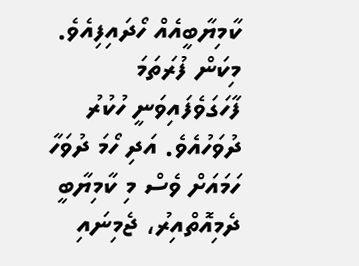ކާމިޔާބީއެއް ހޯދައިފިއެވެ.
މިކަން ފުރަތަމަ ފާހަގަވެފައިވަނީ ހުކުރު ދުވަހުއެވެ. އަދި ހޯމަ ދުވަހާ ހަމައަށް ވެސް މި ކާމިޔާބީ ދެމިއޮތްއިރު، ޖެމިނައި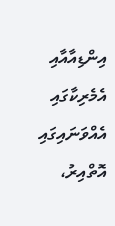އިންޑިއާއާއި އެމެރިކާގައި އެއްވަނައިގައި އޮތްއިރު،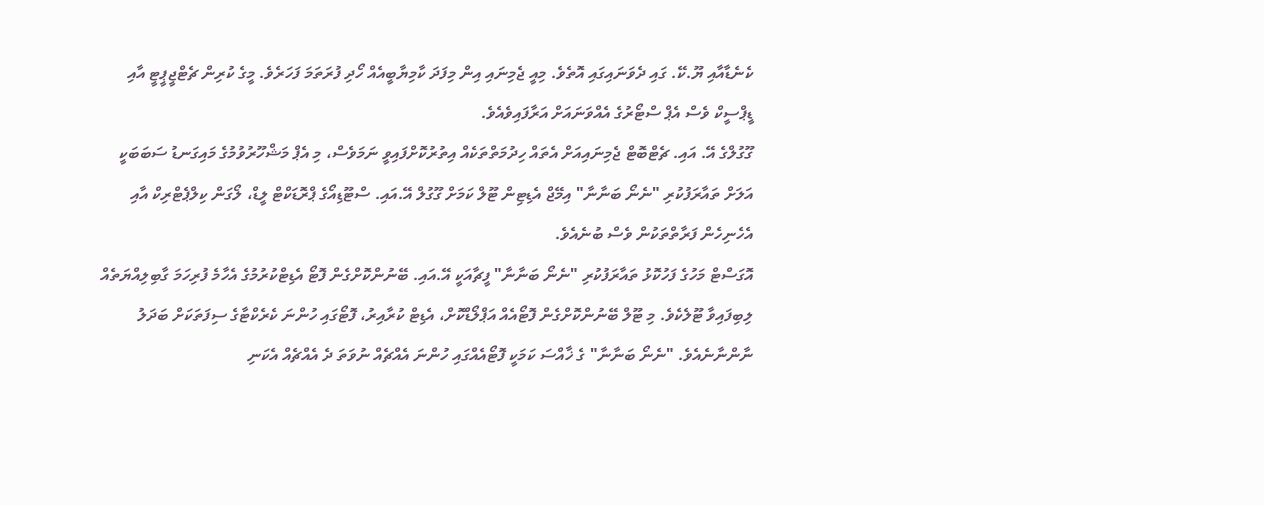ކެނެޑާއާއި ޔޫ.ކޭ. ގައި ދެވަނައިގައި އޮތެވެ. މިއީ ޖެމިނައި އިން މިފަދަ ކާމިޔާބީއެއް ހޯދި ފުރަތަމަ ފަހަރެވެ. މީގެ ކުރިން ޗެޓްޖީޕީޓީ އާއި ޑީޕްސީކް ވެސް އެޕް ސްޓޯރުގެ އެއްވަނައަށް އަރާފައިވެއެވެ.
ގޫގުލްގެ އޭ. އައި. ޗެޓްބޮޓް ޖެމިނައިއަށް އެތައް ހިދުމަތްތަކެއް އިތުރުކޮށްފައިވީ ނަމަވެސް، މި އެޕް މަޝްހޫރުވުމުގެ މައިގަނޑު ސަބަބަކީ އަލަށް ތައާރަފުކުރި "ނެނޯ ބަނާނާ" އިމޭޖް އެޑިޓިން ޓޫލް ކަމަށް ގޫގުލް އޭ.އައި. ސްޓޫޑިއޯގެ ޕްރޮޑަކްޓް ލީޑް، ލޯގަން ކިލްޕެޓްރިކް އާއި އެހެނިހެން ފަރާތްތަކުން ވެސް ބުނެއެވެ.
އޮގަސްޓް މަހުގެ ފަހުކޮޅު ތައާރަފުކުރި "ނެނޯ ބަނާނާ" ފީޗާއަކީ އޭ.އައި. ބޭނުންކޮށްގެން ފޮޓޯ އެޑިޓްކުރުމުގެ އެހާމެ ފުރިހަމަ ގާބިލިއްޔަތެއް ލިބިފައިވާ ޓޫލެކެވެ. މި ޓޫލް ބޭނުންކޮށްގެން ފޮޓޯއެއް އަޕްލޯޑްކޮށް، އެޑިޓް ކުރާއިރު، ފޮޓޯގައި ހުންނަ ކެރެކްޓާގެ ސިފަތަކަށް ބަދަލު ނާންނާނެއެވެ. "ނެނޯ ބަނާނާ" ގެ ޚާއްސަ ކަމަކީ ފޮޓޯއެއްގައި ހުންނަ އެއްޗެއް ނުވަތަ ދެ އެއްޗެއް އެކަނި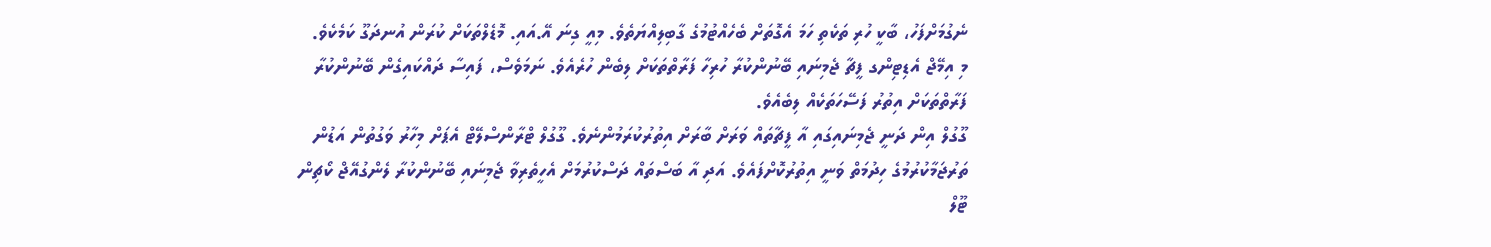ނެގުމަށްފަހު، ބާކީ ހުރި ތަކެތި ހަމަ އެގޮތަށް ބެހެއްޓުމުގެ ގާބިލިއްޔަތެވެ. މިއީ ގިނަ އޭ.އައި. މޮޑެލްތަކަށް ކުރަން އުނދަގޫ ކަމެކެވެ.
މި އިމޭޖް އެޑިޓިންގ ފީޗާ ޖެމިނައި ބޭނުންކުރާ ހުރިހާ ފަރާތްތަކަށް ލިބެން ހުރެއެވެ. ނަމަވެސް، ފައިސާ ދައްކައިގެން ބޭނުންކުރާ ފަރާތްތަކަށް އިތުރު ފަސޭހަތަކެއް ލިބެއެވެ.
ގޫގުލް އިން ދަނީ ޖެމިނައިގައި އާ ފީޗާތައް ވަރަށް ބާރަށް އިތުރުކުރަމުންނެވެ. ގޫގުލް ޓްރާންސްލޭޓް އެޕަށް މިހާރު ވަގުތުން އަޑުން ތަރުޖަމާކުރުމުގެ ހިދުމަތް ވަނީ އިތުރުކޮށްފައެވެ. އަދި އާ ބަސްތައް ދަސްކުރުމަށް އެހީތެރިވާ ޖެމިނައި ބޭނުންކުރާ ލެންގުއޭޖް ކޯޗިން ޓޫލް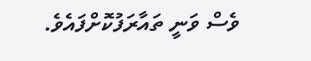ވެސް ވަނީ ތައާރަފުކޮށްފައެވެ.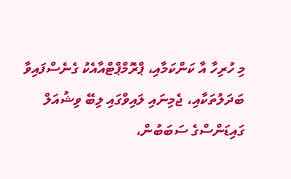މި ހުރިހާ އާ ކަންކަމާއި، ޕްރޮމްޕްޓްއާއެކު ގެނެސްފައިވާ ބަދަލުތަކާއި، ޖެމިނައި ލައިވްގައި ލިބޭ ވިޝުއަލް ގައިޑަންސްގެ ސަބަބުން،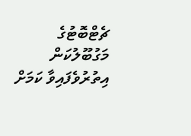ޗެޓްބޮޓުގެ މަގުބޫލުކަން އިތުރުވެފައިވާ ކަމަށް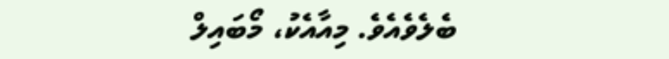ބެލެވެއެވެ. މިއާއެކު، މޯބައިލް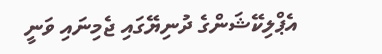އެޕްލިކޭޝަންގެ ދުނިޔޭގައި ޖެމިނައި ވަނީ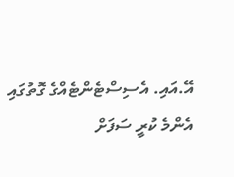އޭ.އައި. އެސިސްޓެންޓެއްގެ ގޮތުގައި އެންމެ ކުރީ ސަފަށް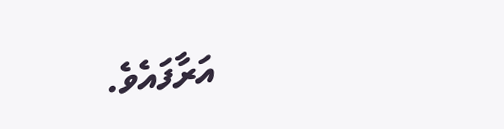އަރާފައެވެ.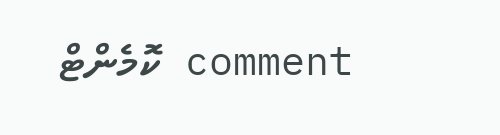comment ކޮމެންޓް